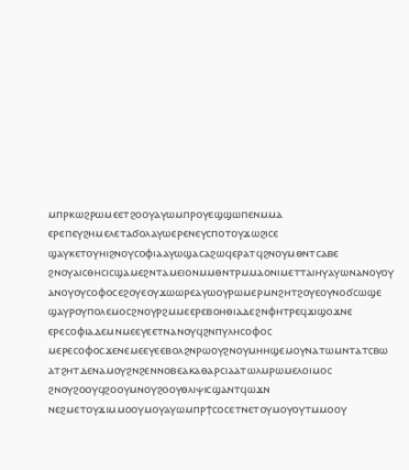ⲙⲡⲣⲕⲱϩⲣⲱⲙⲉⲉⲧϩⲟⲟⲩⲁⲩⲱⲙⲡⲣⲟⲩⲉϣϣⲱⲡⲉⲛⲙⲙⲁ
ⲉⲣⲉⲡⲉⲩϩⲏⲙⲉⲗⲉⲧⲁϭⲟⲗⲁⲩⲱⲉⲣⲉⲛⲉⲩⲥⲡⲟⲧⲟⲩϫⲱϩⲓⲥⲉ
ϣⲁⲩⲕⲉⲧⲟⲩⲏⲓϩⲛⲟⲩⲥⲟⲫⲓⲁⲁⲩⲱϣⲁⲥⲁϩⲱϥⲉⲣⲁⲧϥϩⲛⲟⲩⲙⲑⲛⲧⲥⲁⲃⲉ
ϩⲛⲟⲩⲁⲓⲥⲑⲏⲥⲓⲥϣⲁⲙⲉϩⲛⲧⲁⲙⲉⲓⲟⲛⲙⲙⲑⲛⲧⲣⲙⲙⲁⲟⲛⲓⲙⲉⲧⲧⲁⲓⲏⲩⲁⲩⲱⲛⲁⲛⲟⲩⲟⲩ
ⲁⲛⲟⲩⲟⲩⲥⲟⲫⲟⲥⲉϩⲟⲩⲉⲟⲩϫⲱⲱⲣⲉⲁⲩⲱⲟⲩⲣⲱⲙⲉⲣⲙⲛϩⲏⲧϩⲟⲩⲉⲟⲩⲛⲟϭⲥⲱϣⲉ
ϣⲁⲩⲣⲟⲩⲡⲟⲗⲉⲙⲟⲥϩⲛⲟⲩⲣϩⲙⲙⲉⲉⲣⲉⲃⲟⲏⲑⲓⲁⲇⲉϩⲛⲫⲏⲧⲣⲉϥϫⲓϣⲟϫⲛⲉ
ⲉⲣⲉⲥⲟⲫⲓⲁⲇⲉⲙⲛⲙⲉⲉⲩⲉⲉⲧⲛⲁⲛⲟⲩϥϩⲛⲡⲩⲗⲏⲥⲟⲫⲟⲥ
ⲙⲉⲣⲉⲥⲟⲫⲟⲥϫⲉⲛⲉⲙⲉⲉⲩⲉⲉⲃⲟⲗϩⲛⲣⲱⲟⲩϩⲛⲟⲩⲙⲏⲏϣⲉⲙⲟⲩⲛⲁⲧⲱⲙⲛⲧⲁⲧⲥⲃⲱ
ⲁⲧϩⲏⲧⲇⲉⲛⲁⲙⲟⲩϩⲛϩⲉⲛⲛⲟⲃⲉⲁⲕⲁⲑⲁⲣⲥⲓⲁⲁⲧⲱⲗⲙⲣⲱⲙⲉⲗⲟⲓⲙⲟⲥ
ϩⲛⲟⲩϩⲟⲟⲩϥϩⲟⲟⲩⲙⲛⲟⲩϩⲟⲟⲩⲑⲗⲓⲯⲓⲥϣⲁⲛⲧϥⲱϫⲛ
ⲛⲉϩⲙⲉⲧⲟⲩϫⲓⲙⲙⲟⲟⲩⲙⲟⲩⲁⲩⲱⲙⲡⲣϯⲥⲟⲥⲉⲧⲛⲉⲧⲟⲩⲙⲟⲩⲟⲩⲧⲙⲙⲟⲟⲩ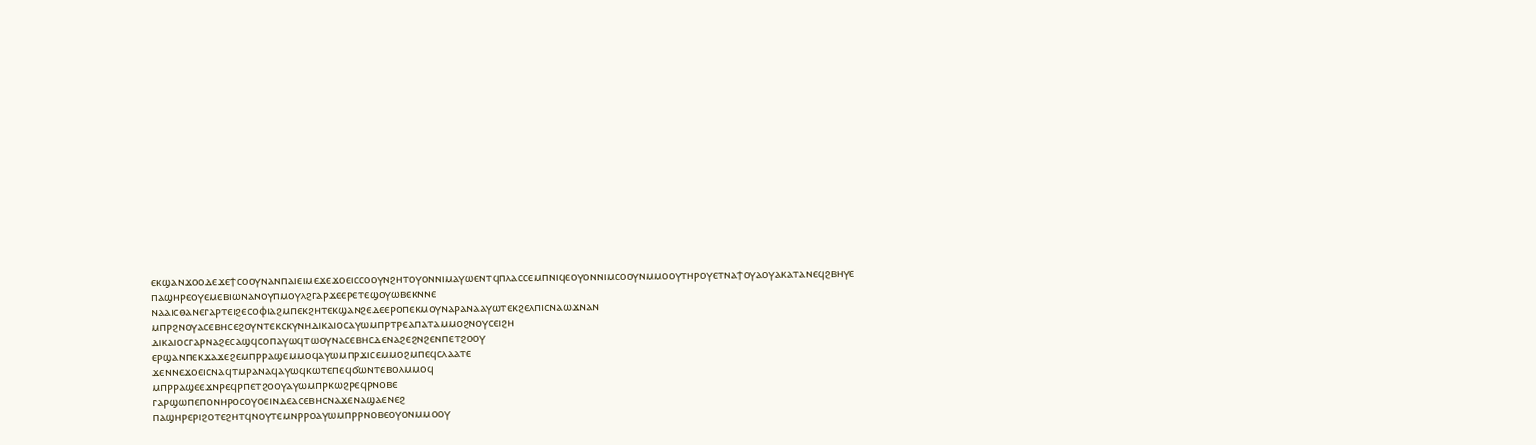ⲉⲕϣⲁⲛϫⲟⲟⲇⲉϫⲉϯⲥⲟⲟⲩⲛⲁⲛⲡⲁⲓⲉⲓⲙⲉϫⲉϫⲟⲉⲓⲥⲥⲟⲟⲩⲛϩⲏⲧⲟⲩⲟⲛⲛⲓⲙⲁⲩⲱⲉⲛⲧϥⲡⲗⲁⲥⲥⲉⲙⲡⲛⲓϥⲉⲟⲩⲟⲛⲛⲓⲙⲥⲟⲟⲩⲛⲙⲙⲟⲟⲩⲧⲏⲣⲟⲩⲉⲧⲛⲁϯⲟⲩⲁⲟⲩⲁⲕⲁⲧⲁⲛⲉϥϩⲃⲏⲩⲉ
ⲡⲁϣⲏⲣⲉⲟⲩⲉⲙⲉⲃⲓⲱⲛⲁⲛⲟⲩⲡⲙⲟⲩⲗϩⲅⲁⲣϫⲉⲉⲣⲉⲧⲉϣⲟⲩⲱⲃⲉⲕⲛⲛⲉ
ⲛⲁⲁⲓⲥⲑⲁⲛⲉⲅⲁⲣⲧⲉⲓϩⲉⲥⲟⲫⲓⲁϩⲙⲡⲉⲕϩⲏⲧⲉⲕϣⲁⲛϩⲉⲇⲉⲉⲣⲟⲡⲉⲕⲙⲟⲩⲛⲁⲣⲁⲛⲁⲁⲩⲱⲧⲉⲕϩⲉⲗⲡⲓⲥⲛⲁⲱϫⲛⲁⲛ
ⲙⲡⲣϩⲛⲟⲩⲁⲥⲉⲃⲏⲥⲉϩⲟⲩⲛⲧⲉⲕⲥⲕⲩⲛⲏⲇⲓⲕⲁⲓⲟⲥⲁⲩⲱⲙⲡⲣⲧⲣⲉⲁⲡⲁⲧⲁⲙⲙⲟϩⲛⲟⲩⲥⲉⲓϩⲏ
ⲇⲓⲕⲁⲓⲟⲥⲅⲁⲣⲛⲁϩⲉⲥⲁϣϥⲥⲟⲡⲁⲩⲱϥⲧⲱⲟⲩⲛⲁⲥⲉⲃⲏⲥⲇⲉⲛⲁϩⲉϩⲛϩⲉⲛⲡⲉⲧϩⲟⲟⲩ
ⲉⲣϣⲁⲛⲡⲉⲕϫⲁϫⲉϩⲉⲙⲡⲣⲣⲁϣⲉⲙⲙⲟϥⲁⲩⲱⲙⲡⲣϫⲓⲥⲉⲙⲙⲟϩⲙⲡⲉϥⲥⲗⲁⲁⲧⲉ
ϫⲉⲛⲛⲉϫⲟⲉⲓⲥⲛⲁϥⲧⲙⲣⲁⲛⲁϥⲁⲩⲱϥⲕⲱⲧⲉⲡⲉϥϭⲱⲛⲧⲉⲃⲟⲗⲙⲙⲟϥ
ⲙⲡⲣⲣⲁϣⲉⲉϫⲛⲣⲉϥⲣⲡⲉⲧϩⲟⲟⲩⲁⲩⲱⲙⲡⲣⲕⲱϩⲣⲉϥⲣⲛⲟⲃⲉ
ⲅⲁⲣϣⲱⲡⲉⲡⲟⲛⲏⲣⲟⲥⲟⲩⲟⲉⲓⲛⲇⲉⲁⲥⲉⲃⲏⲥⲛⲁϫⲉⲛⲁϣⲁⲉⲛⲉϩ
ⲡⲁϣⲏⲣⲉⲣⲓϩⲟⲧⲉϩⲏⲧϥⲛⲟⲩⲧⲉⲙⲛⲣⲣⲟⲁⲩⲱⲙⲡⲣⲣⲛⲟⲃⲉⲟⲩⲟⲛⲙⲙⲟⲟⲩ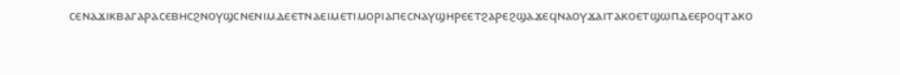ⲥⲉⲛⲁϫⲓⲕⲃⲁⲅⲁⲣⲁⲥⲉⲃⲏⲥϩⲛⲟⲩϣⲥⲛⲉⲛⲓⲙⲇⲉⲉⲧⲛⲁⲉⲓⲙⲉⲧⲓⲙⲟⲣⲓⲁⲡⲉⲥⲛⲁⲩϣⲏⲣⲉⲉⲧϩⲁⲣⲉϩϣⲁϫⲉϥⲛⲁⲟⲩϫⲁⲓⲧⲁⲕⲟⲉⲧϣⲱⲡⲇⲉⲉⲣⲟϥⲧⲁⲕⲟ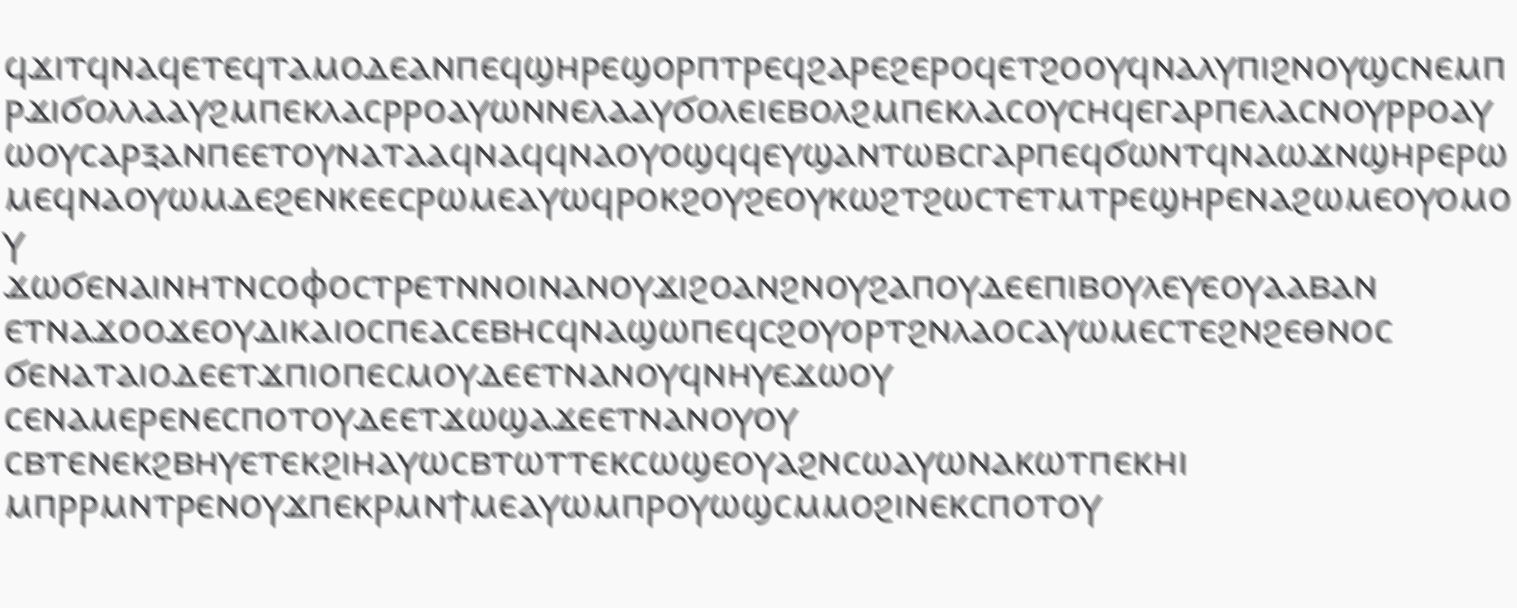ϥϫⲓⲧϥⲛⲁϥⲉⲧⲉϥⲧⲁⲙⲟⲇⲉⲁⲛⲡⲉϥϣⲏⲣⲉϣⲟⲣⲡⲧⲣⲉϥϩⲁⲣⲉϩⲉⲣⲟϥⲉⲧϩⲟⲟⲩϥⲛⲁⲗⲩⲡⲓϩⲛⲟⲩϣⲥⲛⲉⲙⲡⲣϫⲓϭⲟⲗⲗⲁⲁⲩϩⲙⲡⲉⲕⲗⲁⲥⲣⲣⲟⲁⲩⲱⲛⲛⲉⲗⲁⲁⲩϭⲟⲗⲉⲓⲉⲃⲟⲗϩⲙⲡⲉⲕⲗⲁⲥⲟⲩⲥⲏϥⲉⲅⲁⲣⲡⲉⲗⲁⲥⲛⲟⲩⲣⲣⲟⲁⲩⲱⲟⲩⲥⲁⲣⲝⲁⲛⲡⲉⲉⲧⲟⲩⲛⲁⲧⲁⲁϥⲛⲁϥϥⲛⲁⲟⲩⲟϣϥϥⲉⲩϣⲁⲛⲧⲱⲃⲥⲅⲁⲣⲡⲉϥϭⲱⲛⲧϥⲛⲁⲱϫⲛϣⲏⲣⲉⲣⲱⲙⲉϥⲛⲁⲟⲩⲱⲙⲇⲉϩⲉⲛⲕⲉⲉⲥⲣⲱⲙⲉⲁⲩⲱϥⲣⲟⲕϩⲟⲩϩⲉⲟⲩⲕⲱϩⲧϩⲱⲥⲧⲉⲧⲙⲧⲣⲉϣⲏⲣⲉⲛⲁϩⲱⲙⲉⲟⲩⲟⲙⲟⲩ
ϫⲱϭⲉⲛⲁⲓⲛⲏⲧⲛⲥⲟⲫⲟⲥⲧⲣⲉⲧⲛⲛⲟⲓⲛⲁⲛⲟⲩϫⲓϩⲟⲁⲛϩⲛⲟⲩϩⲁⲡⲟⲩⲇⲉⲉⲡⲓⲃⲟⲩⲗⲉⲩⲉⲟⲩⲁⲁⲃⲁⲛ
ⲉⲧⲛⲁϫⲟⲟϫⲉⲟⲩⲇⲓⲕⲁⲓⲟⲥⲡⲉⲁⲥⲉⲃⲏⲥϥⲛⲁϣⲱⲡⲉϥⲥϩⲟⲩⲟⲣⲧϩⲛⲗⲁⲟⲥⲁⲩⲱⲙⲉⲥⲧⲉϩⲛϩⲉⲑⲛⲟⲥ
ϭⲉⲛⲁⲧⲁⲓⲟⲇⲉⲉⲧϫⲡⲓⲟⲡⲉⲥⲙⲟⲩⲇⲉⲉⲧⲛⲁⲛⲟⲩϥⲛⲏⲩⲉϫⲱⲟⲩ
ⲥⲉⲛⲁⲙⲉⲣⲉⲛⲉⲥⲡⲟⲧⲟⲩⲇⲉⲉⲧϫⲱϣⲁϫⲉⲉⲧⲛⲁⲛⲟⲩⲟⲩ
ⲥⲃⲧⲉⲛⲉⲕϩⲃⲏⲩⲉⲧⲉⲕϩⲓⲏⲁⲩⲱⲥⲃⲧⲱⲧⲧⲉⲕⲥⲱϣⲉⲟⲩⲁϩⲛⲥⲱⲁⲩⲱⲛⲁⲕⲱⲧⲡⲉⲕⲏⲓ
ⲙⲡⲣⲣⲙⲛⲧⲣⲉⲛⲟⲩϫⲡⲉⲕⲣⲙⲛϯⲙⲉⲁⲩⲱⲙⲡⲣⲟⲩⲱϣⲥⲙⲙⲟϩⲓⲛⲉⲕⲥⲡⲟⲧⲟⲩ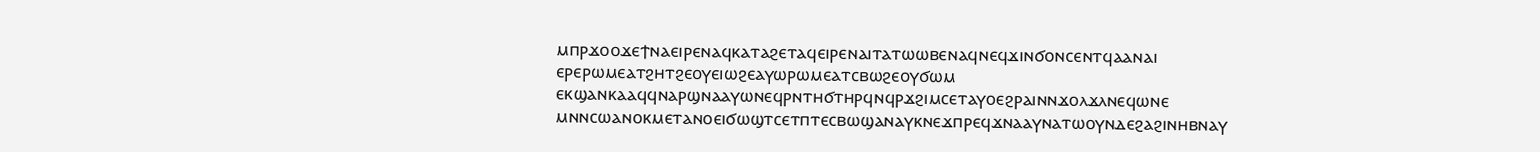ⲙⲡⲣϫⲟⲟϫⲉϯⲛⲁⲉⲓⲣⲉⲛⲁϥⲕⲁⲧⲁϩⲉⲧⲁϥⲉⲓⲣⲉⲛⲁⲓⲧⲁⲧⲱⲱⲃⲉⲛⲁϥⲛⲉϥϫⲓⲛϭⲟⲛⲥⲉⲛⲧϥⲁⲁⲛⲁⲓ
ⲉⲣⲉⲣⲱⲙⲉⲁⲧϩⲏⲧϩⲉⲟⲩⲉⲓⲱϩⲉⲁⲩⲱⲣⲱⲙⲉⲁⲧⲥⲃⲱϩⲉⲟⲩϭⲱⲙ
ⲉⲕϣⲁⲛⲕⲁⲁϥϥⲛⲁⲣϣⲛⲁⲁⲩⲱⲛⲉϥⲣⲛⲧⲏϭⲧⲏⲣϥⲛϥⲣϫϩⲓⲙⲥⲉⲧⲁⲩⲟⲉϩⲣⲁⲓⲛⲛϫⲟⲗϫⲗⲛⲉϥⲱⲛⲉ
ⲙⲛⲛⲥⲱⲁⲛⲟⲕⲙⲉⲧⲁⲛⲟⲉⲓϭⲱϣⲧⲥⲉⲧⲡⲧⲉⲥⲃⲱϣⲁⲛⲁⲩⲕⲛⲉϫⲡⲣⲉϥϫⲛⲁⲁⲩⲛⲁⲧⲱⲟⲩⲛⲇⲉϩⲁϩⲓⲛⲏⲃⲛⲁⲩ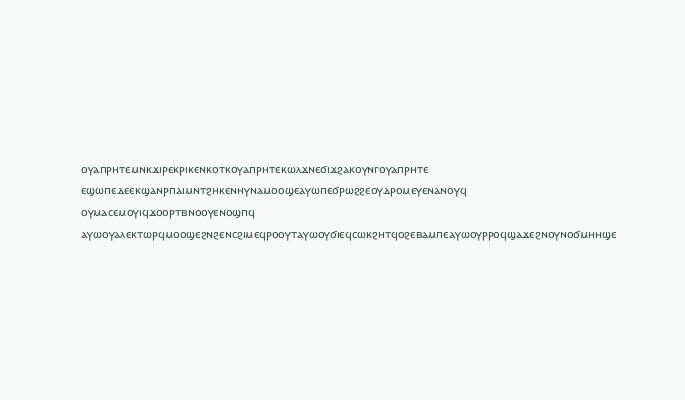ⲟⲩⲁⲡⲣⲏⲧⲉⲙⲛⲕϫⲓⲣⲉⲕⲣⲓⲕⲉⲛⲕⲟⲧⲕⲟⲩⲁⲡⲣⲏⲧⲉⲕⲱⲗϫⲛⲉϭⲓϫϩⲁⲕⲟⲩⲛⲅⲟⲩⲁⲡⲣⲏⲧⲉ
ⲉϣⲱⲡⲉⲇⲉⲉⲕϣⲁⲛⲣⲡⲁⲓⲙⲛⲧϩⲏⲕⲉⲛⲏⲩⲛⲁⲙⲟⲟϣⲉⲁⲩⲱⲡⲉϭⲣⲱϩϩⲉⲟⲩⲇⲣⲟⲙⲉⲩⲉⲛⲁⲛⲟⲩϥ
ⲟⲩⲙⲁⲥⲉⲙⲟⲩⲓϥϫⲟⲟⲣⲧⲃⲛⲟⲟⲩⲉⲛⲟϣⲡϥ
ⲁⲩⲱⲟⲩⲁⲗⲉⲕⲧⲱⲣϥⲙⲟⲟϣⲉϩⲛϩⲉⲛⲥϩⲓⲙⲉϥⲣⲟⲟⲩⲧⲁⲩⲱⲟⲩϭⲓⲉϥⲥⲱⲕϩⲏⲧϥⲟϩⲉⲃⲁⲙⲡⲉⲁⲩⲱⲟⲩⲣⲣⲟϥϣⲁϫⲉϩⲛⲟⲩⲛⲟϭⲙⲏⲏϣⲉ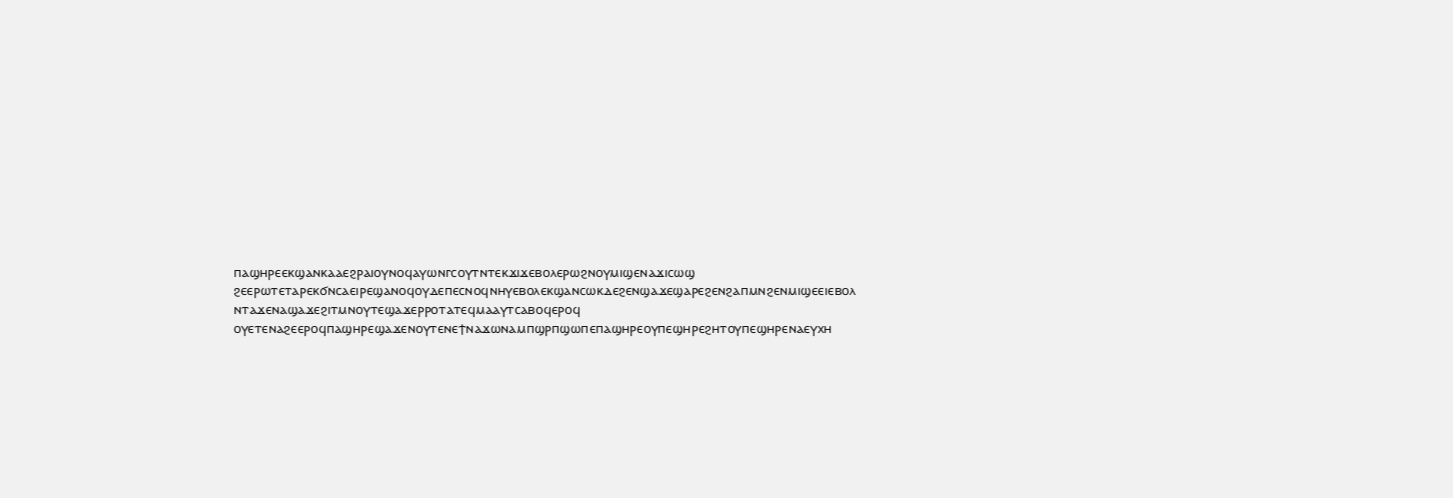ⲡⲁϣⲏⲣⲉⲉⲕϣⲁⲛⲕⲁⲁⲉϩⲣⲁⲓⲟⲩⲛⲟϥⲁⲩⲱⲛⲅⲥⲟⲩⲧⲛⲧⲉⲕϫⲓϫⲉⲃⲟⲗⲉⲣⲱϩⲛⲟⲩⲙⲓϣⲉⲛⲁϫⲓⲥⲱϣ
ϩⲉⲉⲣⲱⲧⲉⲧⲁⲣⲉⲕϭⲛⲥⲁⲉⲓⲣⲉϣⲁⲛⲟϥⲟⲩⲇⲉⲡⲉⲥⲛⲟϥⲛⲏⲩⲉⲃⲟⲗⲉⲕϣⲁⲛⲥⲱⲕⲇⲉϩⲉⲛϣⲁϫⲉϣⲁⲣⲉϩⲉⲛϩⲁⲡⲙⲛϩⲉⲛⲙⲓϣⲉⲉⲓⲉⲃⲟⲗ
ⲛⲧⲁϫⲉⲛⲁϣⲁϫⲉϩⲓⲧⲙⲛⲟⲩⲧⲉϣⲁϫⲉⲣⲣⲟⲧⲁⲧⲉϥⲙⲁⲁⲩⲧⲥⲁⲃⲟϥⲉⲣⲟϥ
ⲟⲩⲉⲧⲉⲛⲁϩⲉⲉⲣⲟϥⲡⲁϣⲏⲣⲉϣⲁϫⲉⲛⲟⲩⲧⲉⲛⲉϯⲛⲁϫⲱⲛⲁⲙⲡϣⲣⲡϣⲱⲡⲉⲡⲁϣⲏⲣⲉⲟⲩⲡⲉϣⲏⲣⲉϩⲏⲧⲟⲩⲡⲉϣⲏⲣⲉⲛⲁⲉⲩⲭⲏ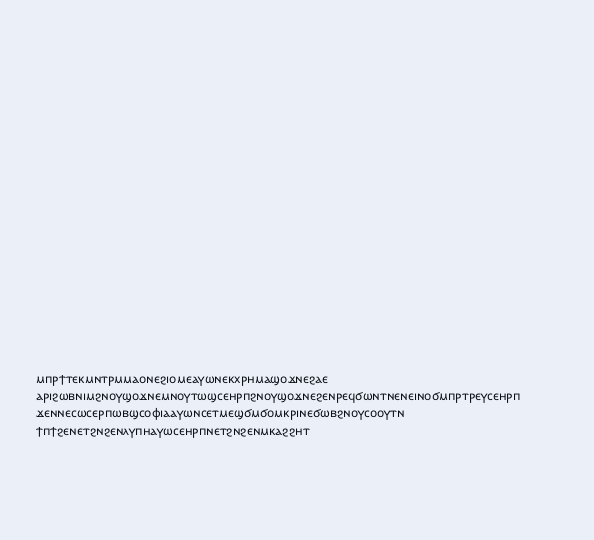ⲙⲡⲣϯⲧⲉⲕⲙⲛⲧⲣⲙⲙⲁⲟⲛⲉϩⲓⲟⲙⲉⲁⲩⲱⲛⲉⲕⲭⲣⲏⲙⲁϣⲟϫⲛⲉϩⲁⲉ
ⲁⲣⲓϩⲱⲃⲛⲓⲙϩⲛⲟⲩϣⲟϫⲛⲉⲙⲛⲟⲩⲧⲱϣⲥⲉⲏⲣⲡϩⲛⲟⲩϣⲟϫⲛⲉϩⲉⲛⲣⲉϥϭⲱⲛⲧⲛⲉⲛⲉⲓⲛⲟϭⲙⲡⲣⲧⲣⲉⲩⲥⲉⲏⲣⲡ
ϫⲉⲛⲛⲉⲥⲱⲥⲉⲣⲡⲱⲃϣⲥⲟⲫⲓⲁⲁⲩⲱⲛⲥⲉⲧⲙⲉϣϭⲙϭⲟⲙⲕⲣⲓⲛⲉϭⲱⲃϩⲛⲟⲩⲥⲟⲟⲩⲧⲛ
ϯⲡϯϩⲉⲛⲉⲧϩⲛϩⲉⲛⲗⲩⲡⲏⲁⲩⲱⲥⲉⲏⲣⲡⲛⲉⲧϩⲛϩⲉⲛⲙⲕⲁϩϩⲏⲧ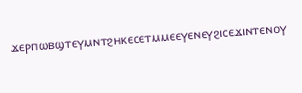ϫⲉⲣⲡⲱⲃϣⲧⲉⲩⲙⲛⲧϩⲏⲕⲉⲥⲉⲧⲙⲙⲉⲉⲩⲉⲛⲉⲩϩⲓⲥⲉϫⲓⲛⲧⲉⲛⲟⲩ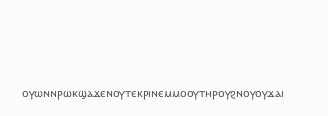ⲟⲩⲱⲛⲛⲣⲱⲕϣⲁϫⲉⲛⲟⲩⲧⲉⲕⲣⲓⲛⲉⲙⲙⲟⲟⲩⲧⲏⲣⲟⲩϩⲛⲟⲩⲟⲩϫⲁⲓ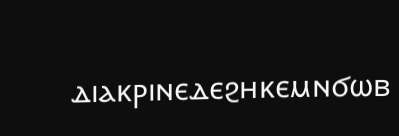ⲇⲓⲁⲕⲣⲓⲛⲉⲇⲉϩⲏⲕⲉⲙⲛϭⲱⲃ